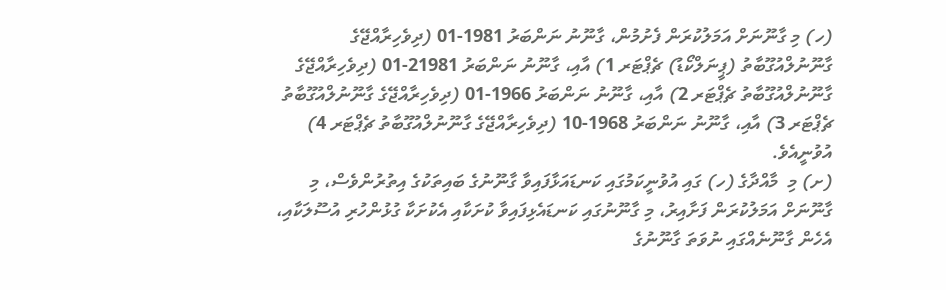(ހ) މި ގާނޫނަށް އަމަލުކުރަން ފެށުމުން، ގާނޫނު ނަންބަރު 1981-01 (ދިވެހިރާއްޖޭގެ ގާނޫނުލްއުގޫބާތު (ޕީނަލްކޯޑު) ޗެޕްޓަރ 1) އާއި، ގާނޫނު ނަންބަރު 21981-01 (ދިވެހިރާއްޖޭގެ ގާނޫނުލްއުގޫބާތު ޗެޕްޓަރ 2) އާއި، ގާނޫނު ނަންބަރު 1966-01 (ދިވެހިރާއްޖޭގެ ގާނޫނުލްއުގޫބާތު ޗެޕްޓަރ 3) އާއި، ގާނޫނު ނަންބަރު 1968-10 (ދިވެހިރާއްޖޭގެ ގާނޫނުލްއުގޫބާތު ޗެޕްޓަރ 4) އުވުނީއެވެ.
(ށ) މި  މާއްދާގެ (ހ) ގައި އުވުނީކަމުގައި ކަނޑައަޅާފައިވާ ގާނޫނުގެ ބައިތަކުގެ އިތުރުންވެސް، މި ގާނޫނަށް އަމަލުކުރަން ފަށާއިރު، މި ގާނޫނުގައި ކަނޑައެޅިފައިވާ ކުށަކާއި އެކުށަކާ ގުޅުންހުރި އުސޫލަކާއި، އެހެން ގާނޫނެއްގައި ނުވަތަ ގާނޫނުގެ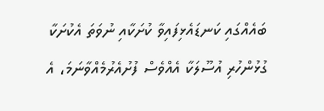ބައެއްގައި ކަނޑައެޅިފައިވާ ކުށަކާއި ނުވަތަ އެކުށަކާ ގުޅުންހުރި އުސޫލަކާ އެއްވެސް ފުށުއެރުމެއްވާނަމަ، އެ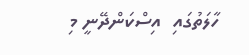ހާލަތުގައި  އިސްކަންދޭނީ މި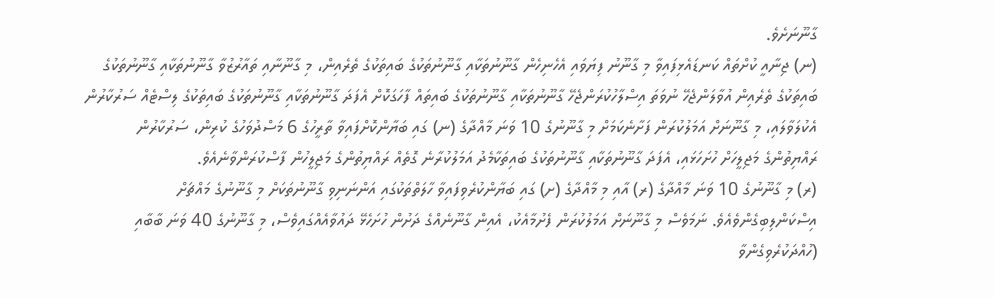ގާނޫނަށެވެ.
(ނ) ޖިނާއީ ކުށްތައް ކަނޑައެޅިފައިވާ މި ގާނޫނު ފިޔަވައި އެހެނިހެން ގާނޫނުތަކާއި ގާނޫނުތަކުގެ ބައިތަކުގެ ތެރެއިން، މި ގާނޫނާއި ތައާރުޒުވާ ގާނޫނުތަކާއި ގާނޫނުތަކުގެ ބައިތަކުގެ ތެރެއިން އުވާލަންޖެހޭ ނުވަތަ އިސްލާހުކުރަންޖެހޭ ގާނޫނުތަކާއި ގާނޫނުތަކުގެ ބައިތައް ފާހަގަކޮށް އެފަދަ ގާނޫނުތަކާއި ގާނޫނުތަކުގެ ބައިތަކުގެ ލިސްޓެއް ސަރުކާރުން އެކުލަވާލައި، މި ގާނޫނަށް އަމަލުކުރަން ފަށާނެކަމަށް މި ގާނޫނުގެ 10 ވަނަ މާއްދާގެ (ނ) ގައި ބަޔާންކޮށްފައިވާ ތާރީހުގެ 6 މަސްދުވަހުގެ ކުރިން، ސަރުކާރުން ރައްޔިތުންގެ މަޖިލީހަށް ހުށަހަޅައި، އެފަދަ ގާނޫނުތަކާއި ގާނޫނުތަކުގެ ބައިތަކާމެދު އަމަލުކުރާނެ ގޮތެއް ރައްޔިތުންގެ މަޖިލީހުން ފާސްކުރަންވާނެއެވެ.
(ރ) މި ގާނޫނުގެ 10 ވަނަ މާއްދާގެ (ރ) އާއި މި މާއްދާގެ (ށ) ގައި ބަޔާންކުރެވިފައިވާ ހާލަތްތަކުގައި އަންނަނިވި ގާނޫނުތަކަށް މި ގާނޫނުގެ މައްޗަށް އިސްކަންލިބިގެންވެއެވެ. ނަމަވެސް މި ގާނޫނަށް އަމަލުކުރަން ފެށުމާއެކު، އެއިން ގާނޫނެއްގެ ދަށުން ހުށަހެޅޭ ދައުވާއެއްގައިވެސް، މި ގާނޫނުގެ 40 ވަނަ ބާބާއި (ހުއްދަކުރެވިގެންވާ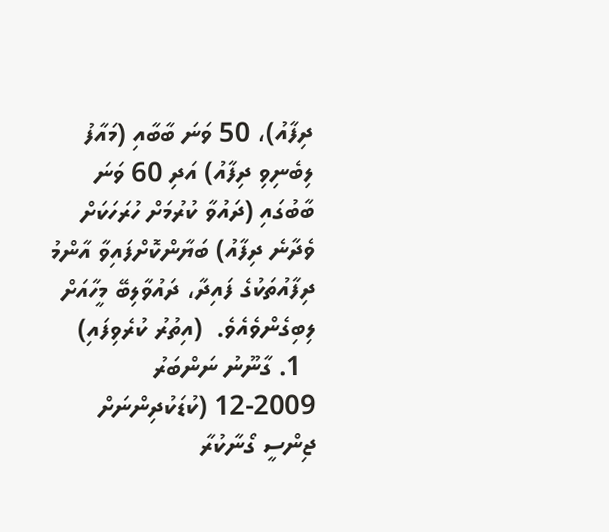ދިފާއު)، 50 ވަނަ ބާބާއި (މައާފު ލިބެނިވި ދިފާއު) އަދި 60 ވަނަ ބާބުގައި (ދައުވާ ކުރުމަށް ހުރަހަކަށް ވެދާނެ ދިފާއު) ބަޔާންކޮށްފައިވާ އާންމު ދިފާއުތަކުގެ ފައިދާ، ދައުވާލިބޭ މީހާއަށް ލިބިގެންވެއެވެ.  (އިތުރު ކުރެވިފައި)
  1. ގާނޫނު ނަންބަރު  2009-12 (ކުޑަކުދިންނަށް ޖިންސީ ގޯނާކުރާ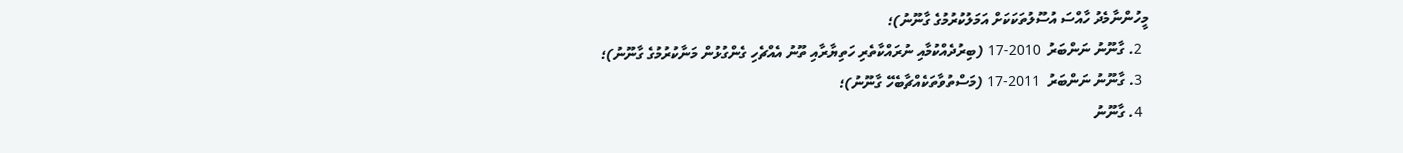މީހުންނާމެދު ހާއްސަ އުސޫލުތަކަކަށް އަމަލުކުރުމުގެ ގާނޫނު)؛
  2. ގާނޫނު ނަންބަރު  2010-17 (ބިރުދެއްކުމާއި ނުރައްކާތެރި ހަތިޔާރާއި ތޫނު އެއްޗެހި ގެންގުޅުން މަނާކުރުމުގެ ގާނޫނު)؛
  3. ގާނޫނު ނަންބަރު  2011-17 (މަސްތުވާތަކެއްޗާބެހޭ ގާނޫނު)؛
  4. ގާނޫނު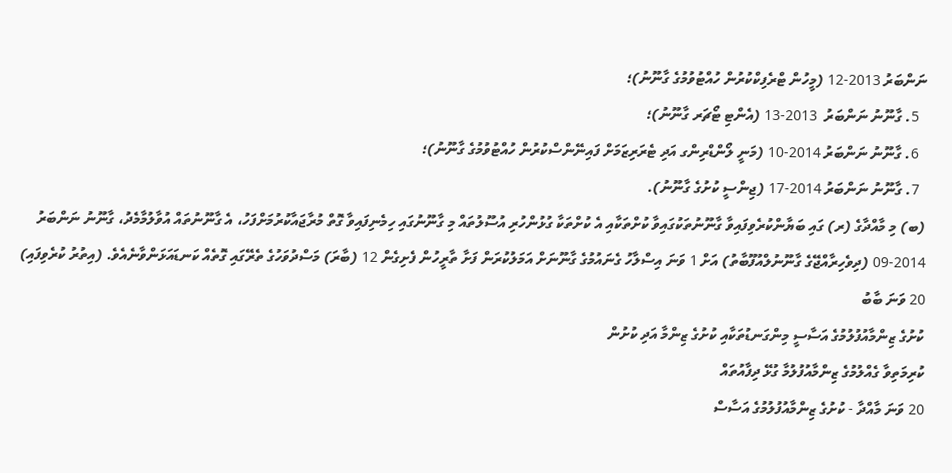ނަންބަރު 2013-12 (މީހުން ޓްރެފިކްކުރުން ހުއްޓުވުމުގެ ގާނޫނު)؛
  5. ގާނޫނު ނަންބަރު  2013-13 (އެންޓި ޓޯޗަރ ގާނޫނު)؛
  6. ގާނޫނު ނަންބަރު 2014-10 (މަނީ ލޯންޑްރިންގ އަދި ޓެރަރިޒަމަށް ފައިނޭންސްކުރުން ހުއްޓުވުމުގެ ގާނޫނު)؛
  7. ގާނޫނު ނަންބަރު 2014-17 (ޖިންސީ ކުށުގެ ގާނޫނު).
(ބ) މި މާއްދާގެ (ރ) ގައި ބަޔާންކުރެވިފައިވާ ގާނޫނުތަކުގައިވާ ކުށްތަކާއި އެ ކުށްތަކާ ގުޅުންހުރި އުސޫލުތައް މި ގާނޫނުގައި ހިމެނިފައިވާ ގޮތް މުރާޖައާކުރުމަށްފަހު، އެ ގާނޫނުތައް އުވާލުމާމެދު، ގާނޫނު ނަންބަރު 2014-09 (ދިވެހިރާއްޖޭގެ ގާނޫނުލްއުފޫބާތު) އަށް 1 ވަނަ އިސްލާހު ގެނައުމުގެ ގާނޫނަށް އަމަލުކުރަން ފަށާ ތާރީހުން ފެށިގެން 12 (ބާރަ) މަސްދުވަހުގެ ތެރޭގައި ގޮތެއް ކަނޑައަޅަންވާނެއެވެ. (އިތުރު ކުރެވިފައި)
20 ވަނަ ބާބު
ކުށުގެ ޒިންމާއުފުލުމުގެ އަސާސީ މިންގަނޑުތަކާއި ކުށުގެ ޒިންމާ އަދި ކުށުން
ކުރިމަތިވާ ގެއްލުމުގެ ޒިންމާއުފުލުމާ ގުޅޭ ދިފާއުތައް
20 ވަނަ މާއްދާ - ކުށުގެ ޒިންމާއުފުލުމުގެ އަސާސް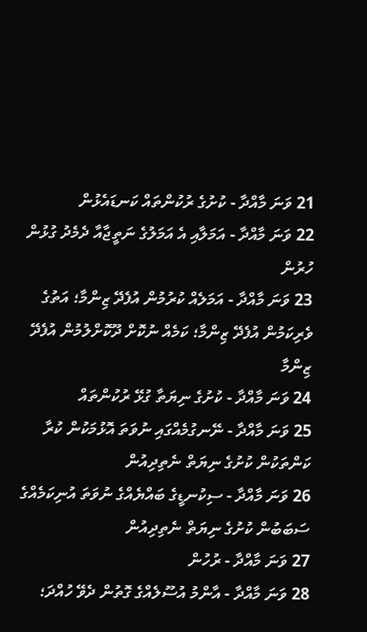21 ވަނަ މާއްދާ - ކުށުގެ ރުކުންތައް ކަނޑައެޅުން
22 ވަނަ މާއްދާ - އަމަލާއި އެ އަމަލުގެ ނަތީޖާއާ ދެމެދު ގުޅުން ހުރުން
23 ވަނަ މާއްދާ - އަމަލެއް ކުރުމުން އުފެދޭ ޒިންމާ؛ އަތުގެ ވެރިކަމުން އުފެދޭ ޒިންމާ؛ ކަމެއް ނުކޮށް ދޫކޮށްލުމުން އުފެދޭ ޒިންމާ
24 ވަނަ މާއްދާ - ކުށުގެ ނިޔަތާ ގުޅޭ ރުކުންތައް
25 ވަނަ މާއްދާ - ނޭނގުމެއްގައި ނުވަތަ އޮޅުމަކުން ކުރާ ކަންތަކުން ކުށުގެ ނިޔަތް ނެތިދިއުން
26 ވަނަ މާއްދާ - ސިކުނޑީގެ ބައްޔެއްގެ ނުވަތަ އުނިކަމެއްގެ ސަބަބުން ކުށުގެ ނިޔަތް ނެތިދިއުން
27 ވަނަ މާއްދާ - ރުހުން
28 ވަނަ މާއްދާ - އާންމު އުސޫލެއްގެ ގޮތުން ދެވޭ ހުއްދަ؛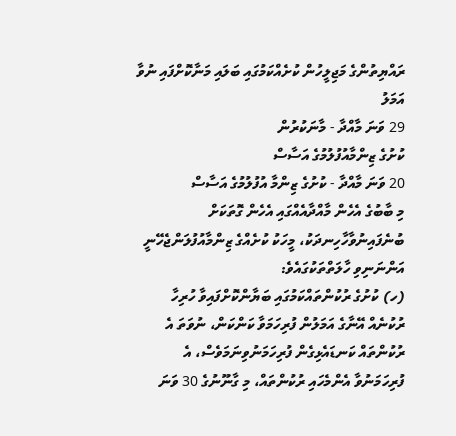ރައްޔިތުންގެ މަޖިލީހުން ކުށެއްކަމުގައި ބަލައި މަނާކޮށްފައި ނުވާ އަމަލު
29 ވަނަ މާއްދާ - މާނަކުރުން
ކުށުގެ ޒިންމާއުފުލުމުގެ އަސާސް
20 ވަނަ މާއްދާ - ކުށުގެ ޒިންމާ އުފުލުމުގެ އަސާސް
މި ބާބުގެ އެހެން މާއްދާއެއްގައި އެހެން ގޮތަކަށް ބުނެފައިނުވާހާހިނދަކު، މީހަކު ކުށެއްގެ ޒިންމާއުފުލަންޖެހޭނީ އަންނަނިވި ހާލަތްތަކުގައެވެ:
(ހ) ކުށުގެ ރުކުންތައްކަމުގައި ބަޔާންކޮށްފައިވާ ހުރިހާ ރުކުނެއް އޭނާގެ އަމަލުން ފުރިހަމަވާ ކަންކަން، ނުވަތަ އެ ރުކުންތައް ކަނޑައެޅިގެން ފުރިހަމަނުވިނަމަވެސް، އެ ފުރިހަމަނުވާ އެންމެހައި ރުކުންތައް، މި ގާނޫނުގެ 30 ވަނަ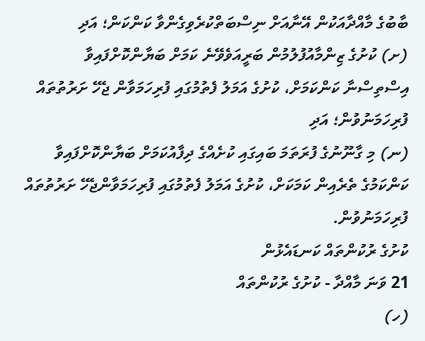ބާބުގެ މާއްދާއަކުން އޭނާއަށް ނިސްބަތްކުރެވިގެންވާ ކަންކަން؛ އަދި
(ށ) ކުށުގެ ޒިންމާއުފުލުމުން ބަރީއަވެވޭނެ ކަމަށް ބަޔާންކޮށްފައިވާ އިސްތިސްނާ ކަންކަމަށް، ކުށުގެ އަމަލު ފެތުމުގައި ފުރިހަމަވާން ޖެހޭ ށަރުތުތައް ފުރިހަމަނުވުން؛ އަދި
(ނ) މި ގާނޫނުގެ ފުރަތަމަ ބައިގައި ކުށެއްގެ ދިފާއުކަމަށް ބަޔާންކޮށްފައިވާ ކަންކަމުގެ ތެރެއިން ކަމަކަށް، ކުށުގެ އަމަލު ފެތުމުގައި ފުރިހަމަވާންޖެހޭ ށަރުތުތައް ފުރިހަމަނުވުން.
ކުށުގެ ރުކުންތައް ކަނޑައެޅުން
21 ވަނަ މާއްދާ - ކުށުގެ ރުކުންތައް
(ހ)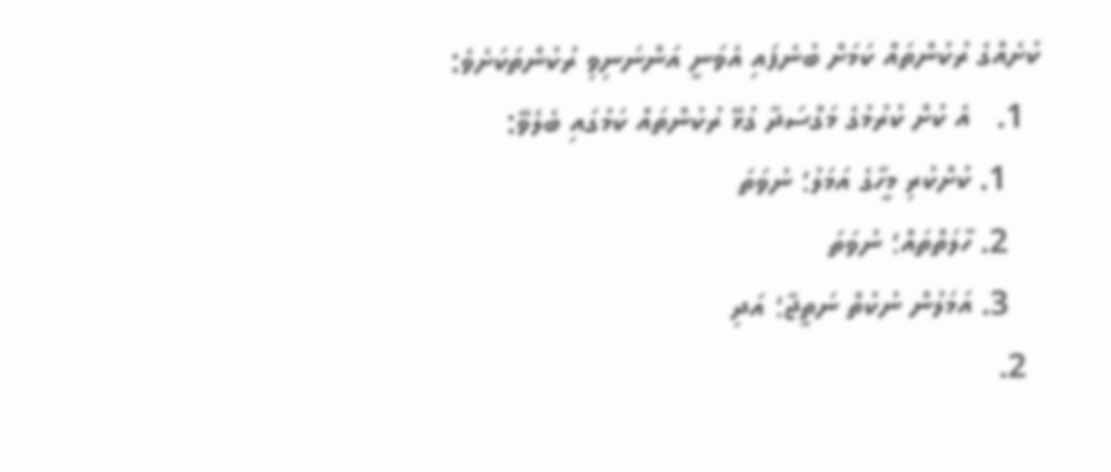ކުށެއްގެ ރުކުންތައް ކަމަށް ބުނެފައި އެވަނީ އަންނަނިވި ރުކުންތަކަށެވެ:
  1.   އެ ކުށް ކުރުމުގެ މަގްސަދާ ގުޅޭ ރުކުންތައް ކަމުގައި ބެލެވޭ:
    1. ކުށްކުރި މީހާގެ އަމަލު؛ ނުވަތަ
    2. ހާލަތްތައް؛ ނުވަތަ
    3. އަމަލުން ނުކުތް ނަތީޖާ؛ އަދި
  2.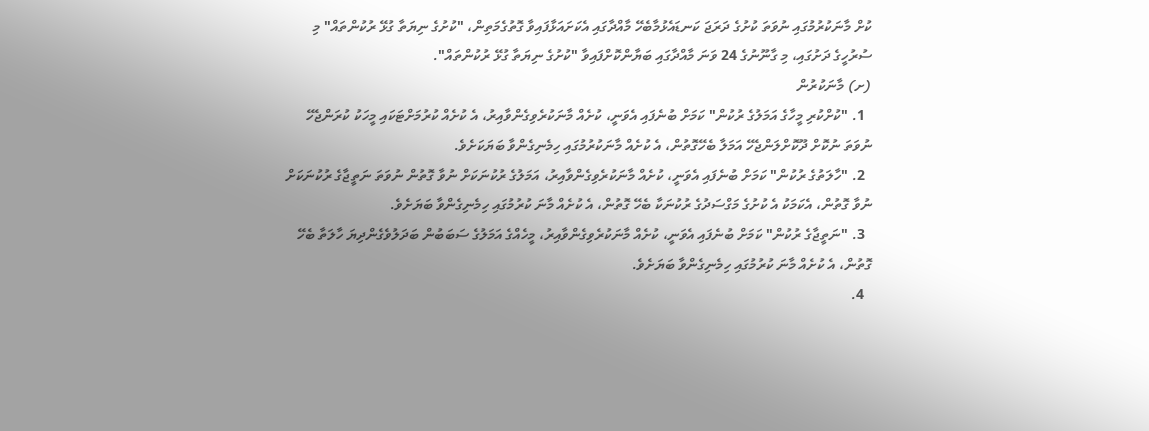ކުށް މާނަކުރުމުގައި ނުވަތަ ކުށުގެ ދަރަޖަ ކަނޑައެޅުމާބެހޭ މާއްދާގައި އެކަށައަޅާފައިވާ ގޮތުގެމަތިން، "ކުށުގެ ނިޔަތާ ގުޅޭ ރުކުންތައް" މި ސުރުހީގެ ދަށުގައި، މި ގާނޫނުގެ 24 ވަނަ މާއްދާގައި ބަޔާންކޮށްފައިވާ "ކުށުގެ ނިޔަތާ ގުޅޭ ރުކުންތައް".
(ށ) މާނަކުރުން
  1. "ކުށްކުރި މީހާގެ އަމަލުގެ ރުކުން" ކަމަށް ބުނެފައި އެވަނީ، ކުށެއް މާނަކުރެވިގެންވާއިރު، އެ ކުށެއް ކުރުމަށްޓަކައި މީހަކު ކުރަންޖެހޭ ނުވަތަ ނުކޮށް ދޫކޮށްލަންޖެހޭ އަމަލާ ބެހޭގޮތުން، އެ ކުށެއް މާނަކުރުމުގައި ހިމެނިގެންވާ ބަޔަކަށެވެ.
  2. "ހާލަތުގެ ރުކުން" ކަމަށް ބުނެފައި އެވަނީ، ކުށެއް މާނަކުރެވިގެންވާއިރު، އަމަލުގެ ރުކުނަކަށް ނުވާ ގޮތުން ނުވަތަ ނަތީޖާގެ ރުކުނަކަށް ނުވާ ގޮތުން، އެކަމަކު އެ ކުށުގެ މަގްސަދުގެ ރުކުނަކާ ބެހޭ ގޮތުން، އެ ކުށެއް މާނަ ކުރުމުގައި ހިމެނިގެންވާ ބަޔަށެވެ.
  3. "ނަތީޖާގެ ރުކުން" ކަމަށް ބުނެފައި އެވަނީ، ކުށެއް މާނަކުރެވިގެންވާއިރު، މީހެއްގެ އަމަލުގެ ސަބަބުން ބަދަލުވެގެންދިޔަ ހާލަތާ ބެހޭ ގޮތުން، އެ ކުށެއް މާނަ ކުރުމުގައި ހިމެނިގެންވާ ބަޔަށެވެ.
  4.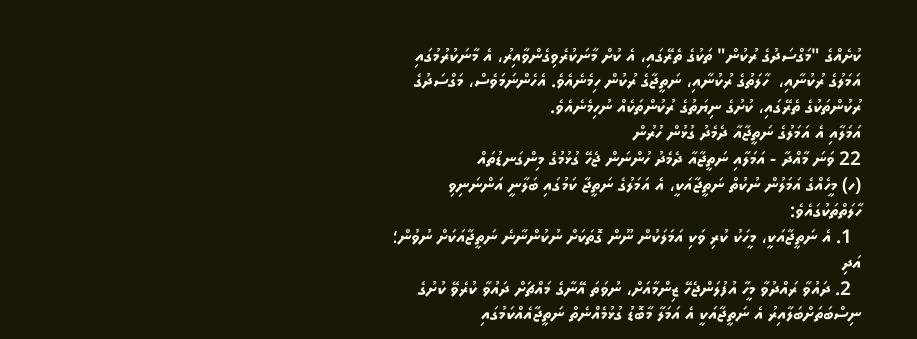ކުށެއްގެ "މަގްސަދުގެ ރުކުން" ތަކުގެ ތެރޭގައި، އެ ކުށް މާނަކުރެވިގެންވާއިރު، އެ މާނަކުރުމުގައި އަމަލުގެ ރުކުނާއި،  ހާލަތުގެ ރުކުނާއި، ނަތީޖާގެ ރުކުން ހިމެނެއެވެ. އެހެންނަމަވެސް، މަގްސަދުގެ ރުކުންތަކުގެ ތެރޭގައި، ކުށުގެ ނިޔަތުގެ ރުކުންތަކެއް ނުހިމެނެއެވެ.
އަމަލާއި އެ އަމަލުގެ ނަތީޖާއާ ދެމެދު ގުޅުން ހުރުން
22 ވަނަ މާއްދާ - އަމަލާއި ނަތީޖާއާ ދެމެދު ހުންނަން ޖެހޭ ގުޅުމުގެ މިންގަނޑުތައް
(ހ) މީހެއްގެ އަމަލުން ނުކުތް ނަތީޖާއަކީ، އެ އަމަލުގެ ނަތީޖާ ކަމުގައި ބަލާނީ އަންނަނިވި ހާލަތްތަކުގައެވެ:
  1. އެ ނަތީޖާއަކީ، މީހަކު ކުރި ވަކި އަމަލަކުން ނޫން ގޮތަކަށް ނުކުންނާނެ ނަތީޖާއަކަށް ނުވުން؛ އަދި
  2. ދައުވާ ރައްދުވާ މީހާ އުފުލަންޖެހޭ ޒިންމާއަށް، ނުވަތަ އޭނާގެ މައްޗަށް ދައުވާ ކުރެވޭ ކުށުގެ ނިސްބަތަށްބަލާއިރު އެ ނަތީޖާއަކީ އެ އަމަލާ މާބޮޑު ގުޅުމެއްނެތް ނަތީޖާއެއްކަމުގައި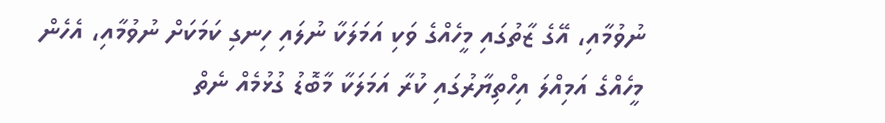ނުވުމާއި، އޭގެ ޒާތުގައި މީހެއްގެ ވަކި އަމަލަކާ ނުލައި ހިނގި ކަމަކަށް ނުވުމާއި، އެހެން މީހެއްގެ އަމިއްލަ އިހްތިޔާރުގައި ކުރާ އަމަލަކާ މާބޮޑު ގުޅުމެއް ނެތް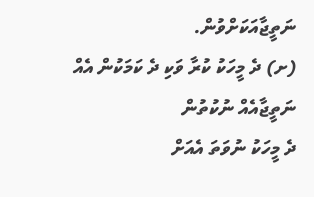ނަތީޖާއަކަށްވުން.
(ށ) ދެ މީހަކު ކުރާ ވަކި ދެ ކަމަކުން އެއް ނަތީޖާއެއް ނުކުތުން
ދެ މީހަކު ނުވަތަ އެއަށް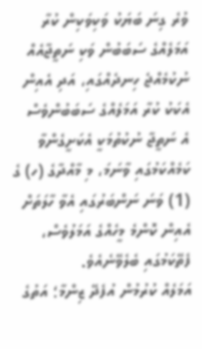ވުރެ ގިނަ ބަޔަކު ވަކިވަކިން ކުރާ އަމަލެއްގެ ސަބަބުން ވަކި ނަތީޖާއެއް ނުކުމެއްޖެ ހިނދެއްގައި، އަދި އެއިން އެކަކު ކުރާ އަމަލެއްގެ ސަބަބުންވެސް  އެ ނަތީޖާ ނުކުތުމަކީ އެކަށީގެންވާ ކަމެއްކަމުގައި ވާނަމަ، މި މާއްދާގެ (ހ) ގެ (1) ވަނަ ނަންބަރުގައި އެވާ ހާލަތަށް އެއިން ކޮންމެ މީހެއްގެ އަމަލުވެސް، ފެތޭކަމުގައި ބެލެވޭނެއެވެ.
އަމަލެއް ކުރުމުން އުފެދޭ ޒިންމާ؛ އަތުގެ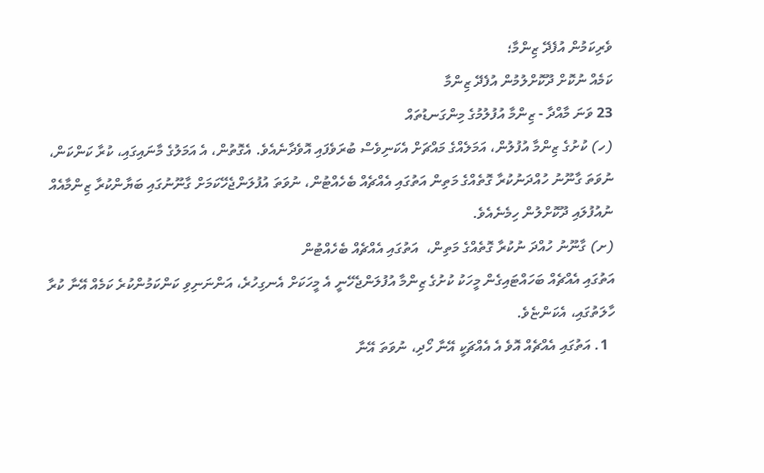ވެރިކަމުން އުފެދޭ ޒިންމާ؛
ކަމެއް ނުކޮށް ދޫކޮށްލުމުން އުފެދޭ ޒިންމާ
23 ވަނަ މާއްދާ - ޒިންމާ އުފުލުމުގެ މިންގަނޑުތައް
(ހ) ކުށުގެ ޒިންމާ އުފުލުން، އަމަލެއްގެ މައްޗަށް އެކަނިވެސް ބުރަވެފައި އޮވެދާނެއެވެ. އެގޮތުން، އެ އަމަލުގެ މާނައިގައި، ކުރާ ކަންކަން، ނުވަތަ ގާނޫނު ހުއްދަނުކުރާ ގޮތެއްގެ މަތިން އަތުގައި އެއްޗެއް ބެހެއްޓުން، ނުވަތަ އުފުލަންޖެހޭކަމަށް ގާނޫނުގައި ބަޔާންކުރާ ޒިންމާއެއް ނުއުފުލައި ދޫކޮށްލުން ހިމެނެއެވެ.
(ށ) ގާނޫނު ހުއްދަ ނުކުރާ ގޮތެއްގެ މަތިން،  އަތުގައި އެއްޗެއް ބެހެއްޓުން
އަތުގައި އެއްޗެއް ބަހައްޓައިގެން މީހަކު ކުށުގެ ޒިންމާ އުފުލަންޖެހޭނީ އެ މީހަކަށް އެނގިހުރެ، އަންނަނިވި ކަންކަމުންކުރެ ކަމެއް އޭނާ ކުރާ ހާލަތުގައި، އެކަންޏެވެ.
  1. އަތުގައި އެއްޗެއް އޮވެ އެ އެއްޗަކީ އޭނާ ހޯދި، ނުވަތަ އޭނާ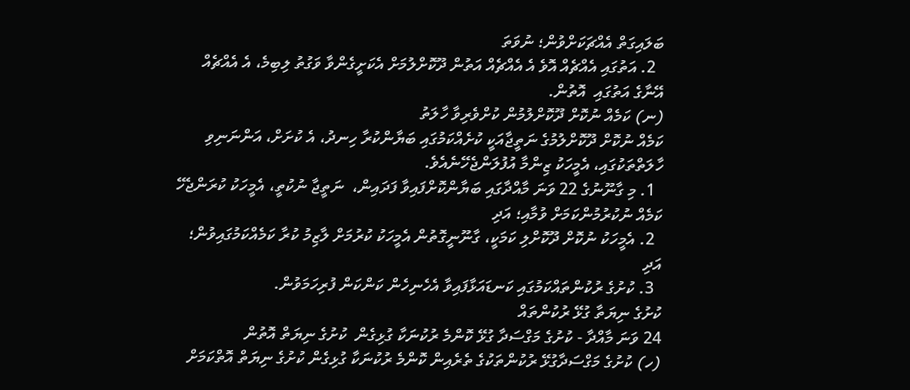ބަލައިގަތް އެއްޗަކަށްވުން؛ ނުވަތަ
  2. އަތުގައި އެއްޗެއް އޮވެ އެ އެއްޗެއް އަތުން ދޫކޮށްލުމަށް އެކަށީގެންވާ ވަގުތު ލިބިމެ، އެ އެއްޗެއް އޭނާގެ އަތުގައި  އޮތުން.
(ނ) ކަމެއް ނުކޮށް ދޫކޮށްލުމުން ކުށްވެރިވާ ހާލަތު
ކަމެއް ނުކޮށް ދޫކޮށްލުމުގެ ނަތީޖާއަކީ ކުށެއްކަމުގައި ބަޔާންކުރާ ހިނދު، އެ ކުށަށް، އަންނަނިވި ހާލަތްތަކުގައި، އެމީހަކު ޒިންމާ އުފުލަންޖެހޭނެއެވެ.
  1. މި ގާނޫނުގެ 22 ވަނަ މާއްދާގައި ބަޔާންކޮށްފައިވާ ފަދައިން،  ނަތީޖާ ނުކުތީ، އެމީހަކު ކުރަންޖެހޭ ކަމެއް ނުކުރުމުންކަމަށް ވުމާއި؛ އަދި
  2. އެމީހަކު ނުކޮށް ދޫކޮށްލި ކަމަކީ، ގާނޫނީގޮތުން އެމީހަކު ކުރުމަށް ލާޒިމު ކުރާ ކަމެއްކަމުގައިވުން؛ އަދި
  3. ކުށުގެ ރުކުންތައްކަމުގައި ކަނޑައަޅާފައިވާ އެހެނިހެން ކަންކަން ފުރިހަމަވުން.
ކުށުގެ ނިޔަތާ ގުޅޭ ރުކުންތައް
24 ވަނަ މާއްދާ - ކުށުގެ މަގްސަދާ ގުޅޭ ކޮންމެ ރުކުނަކާ ގުޅިގެން  ކުށުގެ ނިޔަތް އޮތުން
(ހ) ކުށުގެ މަގްސަދާގުޅޭ ރުކުންތަކުގެ ތެރެއިން ކޮންމެ ރުކުނަކާ ގުޅިގެން ކުށުގެ ނިޔަތް އޮތްކަމަށް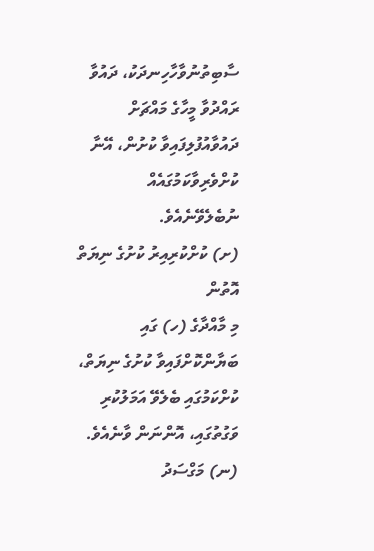ސާބިތުނުވާހާހިނދަކު، ދައުވާ ރައްދުވާ މީހާގެ މައްޗަށް ދައުވާއުފުލިފައިވާ ކުށުން، އޭނާ ކުށްވެރިވާކަމުގައެއް ނުބެލެވޭނެއެވެ.
(ށ) ކުށްކުރިއިރު ކުށުގެ ނިޔަތް އޮތުން
މި މާއްދާގެ (ހ) ގައި ބަޔާންކޮށްފައިވާ ކުށުގެ ނިޔަތް، ކުށްކަމުގައި ބެލެވޭ އަމަލުކުރި ވަގުތުގައި، އޮންނަން ވާނެއެވެ.
(ނ) މަގްސަދު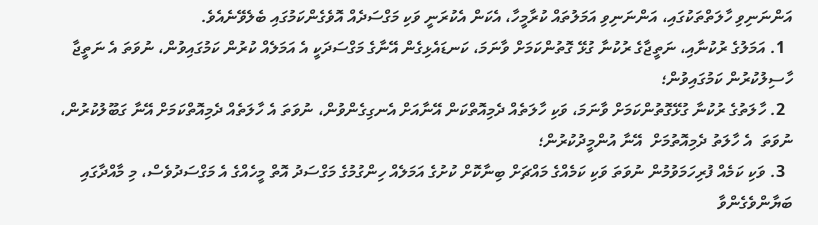އަންނަނިވި ހާލަތްތަކުގައި، އަންނަނިވި އަމަލުތައް ކުރާމީހާ، އެކަން އެކުރަނީ ވަކި މަގްސަދެއް އޮވެގެންކަމުގައި ބެލެވޭނެއެވެ.
  1. އަމަލުގެ ރުކުނާއި، ނަތީޖާގެ ރުކުނާ ގުޅޭ ގޮތުންކަމަށް ވާނަމަ، ކަނޑައެޅިގެން އޭނާގެ މަގްސަދަކީ އެ އަމަލެއް ކުރުން ކަމުގައިވުން، ނުވަތަ އެ ނަތީޖާ ހާސިލުކުރުން ކަމުގައިވުން؛
  2. ހާލަތުގެ ރުކުނާ ގުޅޭގޮތުންކަމަށް ވާނަމަ، ވަކި ހާލަތެއް ދެމިއޮތްކަން އޭނާއަށް އެނގިގެންވުން، ނުވަތަ އެ ހާލަތެއް ދެމިއޮތްކަމަށް އޭނާ ގަބޫލުކުރުން، ނުވަތަ  އެ ހާލަތު ދެމިއޮތުމަށް  އޭނާ އުންމީދުކުރުން؛
  3. ވަކި ކަމެއް ފުރިހަމަވުމުން ނުވަތަ ވަކި ކަމެއްގެ މައްޗަށް ބިނާކޮށް ކުށުގެ އަމަލެއް ހިންގުމުގެ މަގްސަދު އޮތް މީހެއްގެ އެ މަގްސަދުވެސް، މި މާއްދާގައި ބަޔާންވެގެންވާ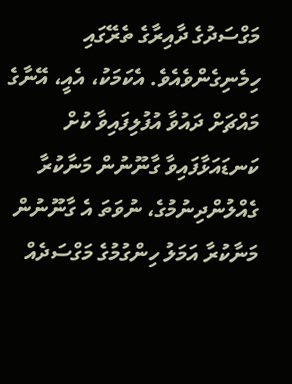މަގްސަދުގެ ދާއިރާގެ ތެރޭގައި ހިމެނިގެންވެއެވެ. އެކަމަކު، އެއީ، އޭނާގެ މައްޗަށް ދައުވާ އުފުލިފައިވާ ކުށް ކަނޑައަޅާފައިވާ ގާނޫނުން މަނާކުރާ ގެއްލުންދިނުމުގެ، ނުވަތަ އެ ގާނޫނުން މަނާކުރާ އަމަލު ހިންގުމުގެ މަގްސަދެއް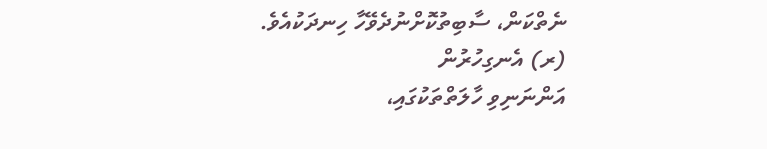ނެތްކަން، ސާބިތުކޮށްނުދެވޭހާ ހިނދަކުއެވެ.
(ރ) އެނގިހުރުން
އަންނަނިވި ހާލަތްތަކުގައި،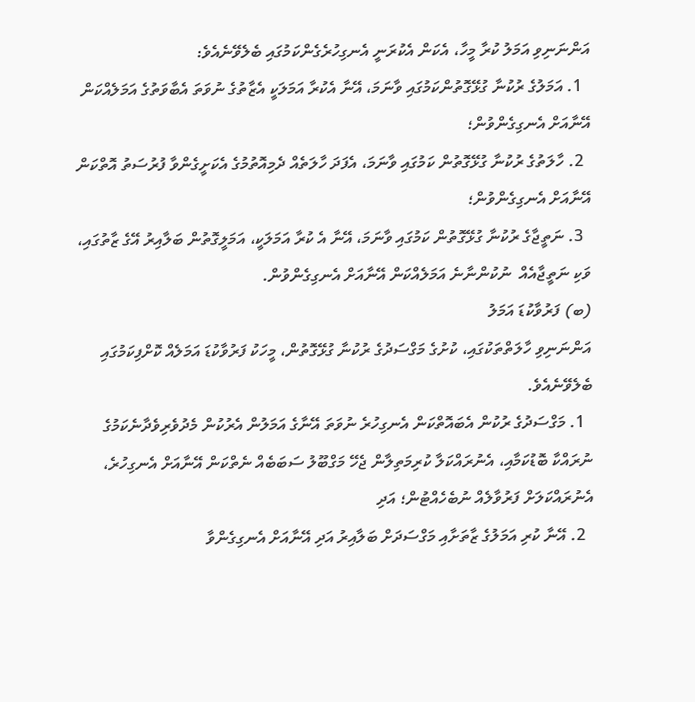އަންނަނިވި އަމަލު ކުރާ މީހާ، އެކަން އެކުރަނީ އެނގިހުރެގެންކަމުގައި ބެލެވޭނެއެވެ:
  1. އަމަލުގެ ރުކުނާ ގުޅޭގޮތުންކަމުގައި ވާނަމަ، އޭނާ އެކުރާ އަމަލަކީ އެޒާތުގެ ނުވަތަ އެބާވަތުގެ އަމަލެއްކަން އޭނާއަށް އެނގިގެންވުން؛
  2. ހާލަތުގެ ރުކުނާ ގުޅޭގޮތުން ކަމުގައި ވާނަމަ، އެފަދަ ހާލަތެއް ދެމިއޮތުމުގެ އެކަށީގެންވާ ފުރުސަތު އޮތްކަން އޭނާއަށް އެނގިގެންވުން؛
  3. ނަތީޖާގެ ރުކުނާ ގުޅޭގޮތުން ކަމުގައި ވާނަމަ، އޭނާ އެ ކުރާ އަމަލަކީ، އަމަލީގޮތުން ބަލާއިރު އޭގެ ޒާތުގައި، ވަކި ނަތީޖާއެއް  ނުކުންނާނެ އަމަލެއްކަން އޭނާއަށް އެނގިގެންވުން.
(ބ) ފަރުވާކުޑަ އަމަލު
އަންނަނިވި ހާލަތްތަކުގައި، ކުށުގެ މަގްސަދުގެ ރުކުނާ ގުޅޭގޮތުން، މީހަކު ފަރުވާކުޑަ އަމަލެއް ކޮށްފިކަމުގައި ބެލެވޭނެއެވެ.
  1. މަގްސަދުގެ ރުކުން އެބައޮތްކަން އެނގިހުރެ ނުވަތަ އޭނާގެ އަމަލުން އެރުކުން މެދުވެރިވެދާނެކަމުގެ ނުރައްކާ ބޮޑުކަމާއި، އެނުރައްކަލާ ކުރިމަތިލާން ޖެހޭ މަގްބޫލު ސަބަބެއް ނެތްކަން އޭނާއަށް އެނގިހުރެ، އެނުރައްކަލަށް ފަރުވާލެއް ނުބެހެއްޓުން؛ އަދި
  2. އޭނާ ކުރި އަމަލުގެ ޒާތަށާއި މަގްސަދަށް ބަލާއިރު އަދި އޭނާއަށް އެނގިގެންވާ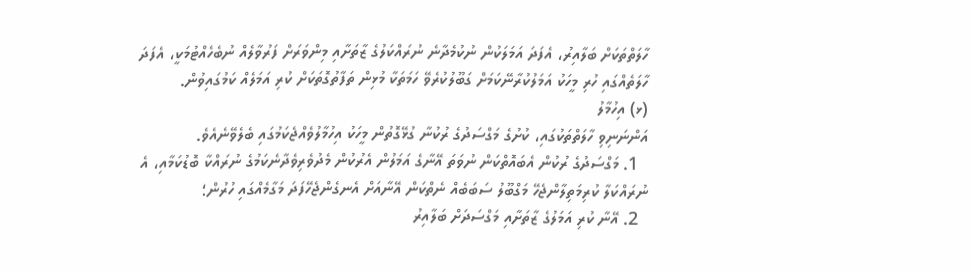ހާލަތްތަކަށް ބަލާއިރު، އެފަދަ އަމަލަކުން ނުކުމެދާނެ ނުރައްކަލުގެ ޒާތަށާއި މިންވަރަށް ފަރުވާލެއް ނުބެހެއްޓުމަކީ، އެފަދަ ހާލަތެއްގައި ހުރި މީހަކު އަމަލުކުރާނޭކަމަށް ގަބޫލުކުރެވޭ ހަމަތަކާ މުޅިން ތަފާތުގޮތަކަށް ކުރި އަމަލެއް ކަމުގައިވުން.
(ޅ) އިހުމާލު
އަންނަނިވި ހާލަތްތަކުގައި، ކުށުގެ މަގްސަދުގެ ރުކުނާ ގުޅޭގޮތުން މީހަކު އިހުމާލުވެއްޖެކަމުގައި ބެލެވޭނެއެވެ.
  1. މަގްސަދުގެ ރުކުން އެބައޮތްކަން ނުވަތަ އޭނާގެ އަމަލުން އެރުކުން މެދުވެރިވެދާނެކަމުގެ ނުރައްކާ ބޮޑުކަމާއި، އެ ނުރައްކަލާ ކުރިމަތިލާންޖެހޭ މަގްބޫލު ސަބަބެއް ނެތްކަން އޭނާއަށް އެނގެންޖެހޭފަދަ މަގާމެއްގައި ހުރުން؛
  2. އޭނާ ކުރި އަމަލުގެ ޒާތަށާއި މަގްސަދަށް ބަލާއިރު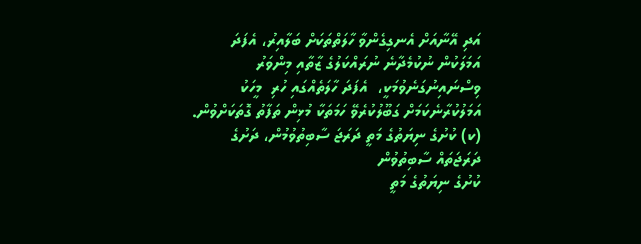އަދި އޭނާއަށް އެނގިގެންވާ ހާލަތްތަކަށް ބަލާއިރު، އެފަދަ އަމަލަކުން ނުކުމެދާނެ ނުރައްކަލުގެ ޒާތާއި މިންވަރު ވިސްނައިނުގަނެވުމަކީ،  އެފަދަ ހާލަތެއްގައި ހުރި  މީހަކު  އަމަލުކުރާނެކަމަށް ގަބޫލުކުރެވޭ ހަމަތަކާ މުޅިން ތަފާތު ގޮތަކަށްވުން.
(ކ) ކުށުގެ ނިޔަތުގެ މަތީ ދަރަޖަ ސާބިތުވުމުން، ދަށުގެ ދަރަޖަތައް ސާބިތުވުން
ކުށުގެ ނިޔަތުގެ މަތީ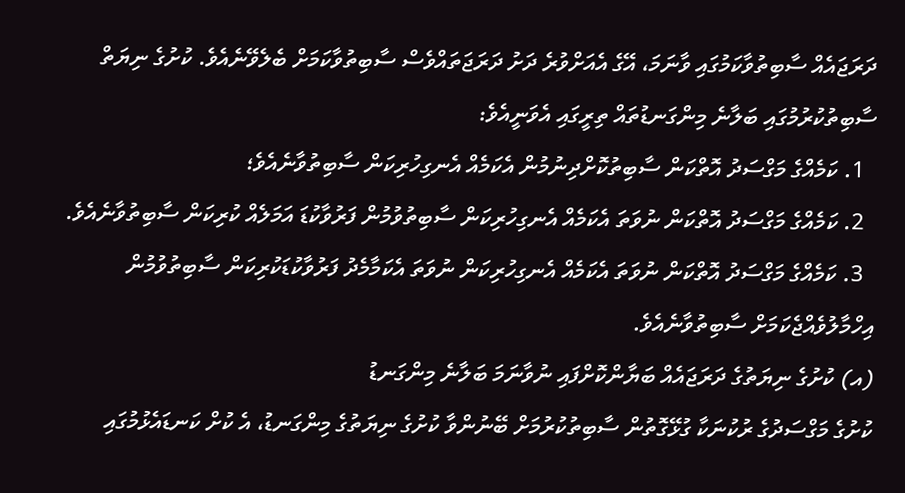ދަރަޖައެއް ސާބިތުވާކަމުގައި ވާނަމަ، އޭގެ އެއަށްވުރެ ދަށު ދަރަޖަތައްވެސް ސާބިތުވާކަމަށް ބެލެވޭނެއެވެ. ކުށުގެ ނިޔަތް ސާބިތުކުރުމުގައި ބަލާނެ މިންގަނޑުތައް ތިރީގައި އެވަނީއެވެ:
  1. ކަމެއްގެ މަގްސަދު އޮތްކަން ސާބިތުކޮށްދިނުމުން އެކަމެއް އެނގިހުރިކަން ސާބިތުވާނެއެވެ؛
  2. ކަމެއްގެ މަގްސަދު އޮތްކަން ނުވަތަ އެކަމެއް އެނގިހުރިކަން ސާބިތުވުމުން ފަރުވާކުޑަ އަމަލެއް ކުރިކަން ސާބިތުވާނެއެވެ.
  3. ކަމެއްގެ މަގްސަދު އޮތްކަން ނުވަތަ އެކަމެއް އެނގިހުރިކަން ނުވަތަ އެކަމާމެދު ފަރުވާކުޑަކުރިކަން ސާބިތުވުމުން އިހްމާލުވެއްޖެކަމަށް ސާބިތުވާނެއެވެ.
(އ) ކުށުގެ ނިޔަތުގެ ދަރަޖައެއް ބަޔާންކޮށްފައި ނުވާނަމަ ބަލާނެ މިންގަނޑު
ކުށުގެ މަގްސަދުގެ ރުކުނަކާ ގުޅޭގޮތުން ސާބިތުކުރުމަށް ބޭނުންވާ ކުށުގެ ނިޔަތުގެ މިންގަނޑު، އެ ކުށް ކަނޑައެޅުމުގައި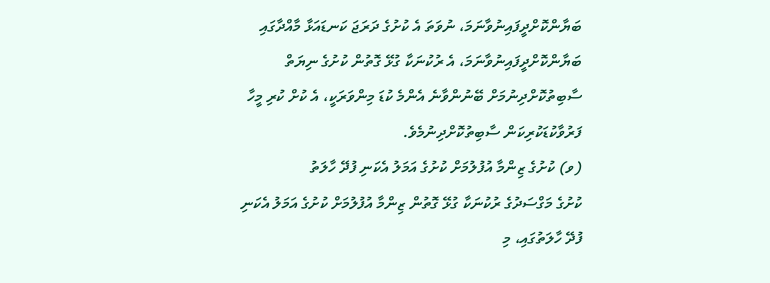ބަޔާންކޮށްދީފައިނުވާނަމަ، ނުވަތަ އެ ކުށުގެ ދަރަޖަ ކަނޑައަޅާ މާއްދާގައި ބަޔާންކޮށްދީފައިނުވާނަމަ، އެ ރުކުނަކާ ގުޅޭ ގޮތުން ކުށުގެ ނިޔަތް ސާބިތުކޮށްދިނުމަށް ބޭނުންވާނެ އެންމެ ކުޑަ މިންވަރަކީ، އެ ކުށް ކުރި މީހާ ފަރުވާކުޑަކުރިކަން ސާބިތުކޮށްދިނުމެވެ.
(ވ) ކުށުގެ ޒިންމާ އުފުލުމަށް ކުށުގެ އަމަލު އެކަނި ފުދޭ ހާލަތު
ކުށުގެ މަގްސަދުގެ ރުކުނަކާ ގުޅޭ ގޮތުން ޒިންމާ އުފުލުމަށް ކުށުގެ އަމަލު އެކަނި ފުދޭ ހާލަތުގައި، މި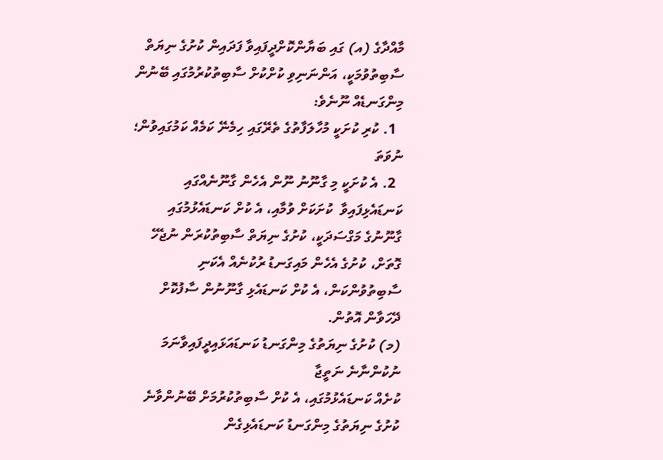މާއްދާގެ (އ) ގައި ބަޔާންކޮށްދީފައިވާ ފަދައިން ކުށުގެ ނިޔަތް ސާބިތުވުމަކީ، އަންނަނިވި ކުށްކުށް ސާބިތުކުރުމުގައި ބޭނުން މިންގަނޑެއް ނޫނެވެ:
  1. ކުރި ކުށަކީ މުހާލަފާތުގެ ތެރޭގައި ހިމެނޭ ކަމެއް ކަމުގައިވުން؛ ނުވަތަ
  2. އެ ކުށަކީ މި ގާނޫނު ނޫން އެހެން ގާނޫނެއްގައި ކަނޑައެޅިފައިވާ  ކުށަކަށް ވުމާއި، އެ ކުށް ކަނޑައެޅުމުގައި ގާނޫނުގެ މަގްސަދަކީ، ކުށުގެ ނިޔަތް ސާބިތުކުރަން ނުޖެހޭ ގޮތަށް، ކުށުގެ އެހެން މައިގަނޑު ރުކުނެއް އެކަނި ސާބިތުވުންކަން، އެ ކުށް ކަނޑައެޅި ގާނޫނުން ސާފުކޮށް ދޭހަވާން އޮތުން.
(މ) ކުށުގެ ނިޔަތުގެ މިންގަނޑު ކަނޑައަޅައިދީފައިވާނަމަ ނުކުންނާނެ ނަތީޖާ
ކުށެއް ކަނޑައެޅުމުގައި، އެ ކުށް ސާބިތުކުރުމަށް ބޭނުންވާނެ ކުށުގެ ނިޔަތުގެ މިންގަނޑު ކަނޑައެޅިގެން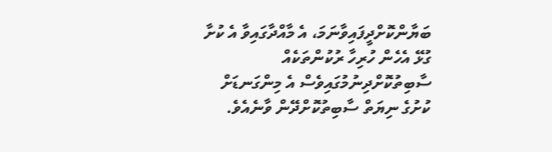ބަޔާންކޮށްދީފައިވާނަމަ، އެ މާއްދާގައިވާ އެ ކުށާ ގުޅޭ އެހެން ހުރިހާ ރުކުންތަކެއް ސާބިތުކޮށްދިނުމުގައިވެސް އެ މިންގަނޑަށް ކުށުގެ ނިޔަތް ސާބިތުކޮށްދޭން ވާނެއެވެ.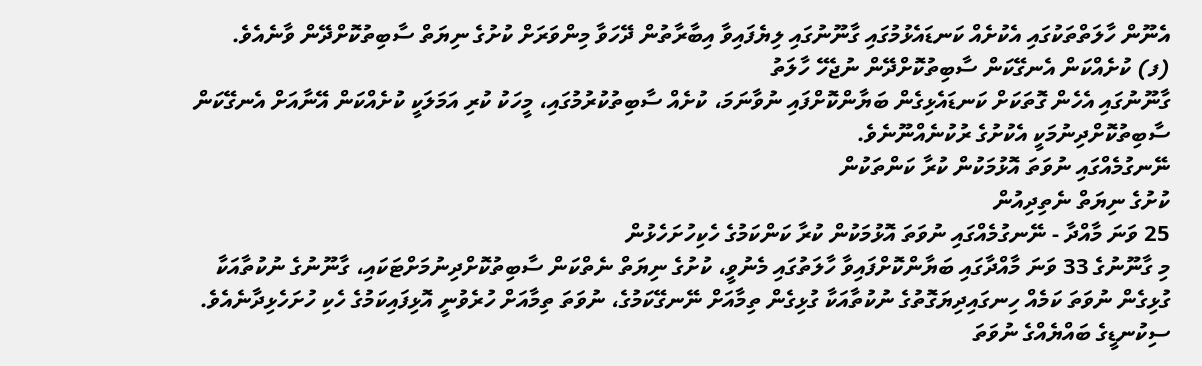އެނޫން ހާލަތްތަކުގައި އެކުށެއް ކަނޑައެޅުމުގައި ގާނޫނުގައި ލިޔެފައިވާ އިބާރާތުން ދޭހަވާ މިންވަރަށް ކުށުގެ ނިޔަތް ސާބިތުކޮށްދޭން ވާނެއެވެ.
(ފ) ކުށެއްކަން އެނގޭކަން ސާބިތުކޮށްދޭން ނުޖެހޭ ހާލަތު
ގާނޫނުގައި އެހެން ގޮތަކަށް ކަނޑައެޅިގެން ބަޔާންކޮށްފައި ނުވާނަމަ، ކުށެއް ސާބިތުކުރުމުގައި، މީހަކު ކުރި އަމަލަކީ ކުށެއްކަން އޭނާއަށް އެނގޭކަން ސާބިތުކޮށްދިނުމަކީ އެކުށުގެ ރުކުނެއްނޫނެވެ.
ނޭނގުމެއްގައި ނުވަތަ އޮޅުމަކުން ކުރާ ކަންތަކުން
ކުށުގެ ނިޔަތް ނެތިދިއުން
25 ވަނަ މާއްދާ - ނޭނގުމެއްގައި ނުވަތަ އޮޅުމަކުން ކުރާ ކަންކަމުގެ ހެކިހުށަހެޅުން
މި ގާނޫނުގެ 33 ވަނަ މާއްދާގައި ބަޔާންކޮށްފައިވާ ހާލަތުގައި މެނުވީ، ކުށުގެ ނިޔަތް ނެތްކަން ސާބިތުކޮށްދިނުމަށްޓަކައި، ގާނޫނުގެ ނުކުތާއަކާ ގުޅިގެން ނުވަތަ ކަމެއް ހިނގައިދިޔަގޮތުގެ ނުކުތާއަކާ ގުޅިގެން ތިމާއަށް ނޭނގޭކަމުގެ، ނުވަތަ ތިމާއަށް ހުރެވުނީ އޮޅިފައިކަމުގެ ހެކި ހުށަހެޅިދާނެއެވެ.
ސިކުނޑީގެ ބައްޔެއްގެ ނުވަތަ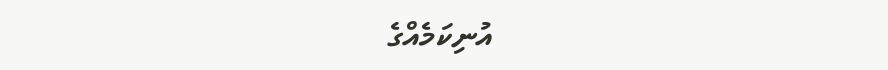އުނިކަމެއްގެ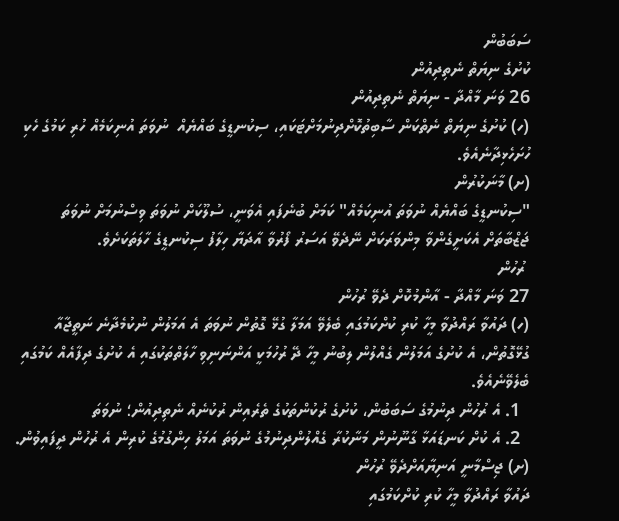ސަބަބުން
ކުށުގެ ނިޔަތް ނެތިދިއުން
26 ވަނަ މާއްދާ - ނިޔަތް ނެތިދިއުން
(ހ) ކުށުގެ ނިޔަތް ނެތްކަން ސާބިތުކޮށްދިނުމަށްޓަކައި، ސިކުނޑީގެ ބައްޔެއް  ނުވަތަ އުނިކަމެއް ހުރި ކަމުގެ ހެކި ހުށަހެޅިދާނެއެވެ.
(ށ) މާނަކުރުން
"ސިކުނޑީގެ ބައްޔެއް ނުވަތަ އުނިކަމެއް" ކަމަށް ބުނެފައި އެވަނީ، ސުލޫކަށް ނުވަތަ ވިސްނުމަށް ނުވަތަ ޖަޒްބާތަށް އެކަށީގެންވާ މިންވަރަކަށް ނޭދެވޭ އަސަރު ފޯރުވާ އާދަޔާ ހިލާފު ސިކުނޑީގެ ހާލަތަކަށެވެ.
 ރުހުން
27 ވަނަ މާއްދާ - އާންމުކޮށް ދެވޭ ރުހުން
(ހ) ދައުވާ ރައްދުވާ މީހާ ކުރި ކުށްކަމުގައި ބެލެވޭ އަމަލާ ގުޅޭ ގޮތުން ނުވަތަ އެ އަމަލުން ނުކުމެދާނެ ނަތީޖާއާ ގުޅޭގޮތުން، އެ ކުށުގެ އަމަލުން ގެއްލުން ލިބުނު މީހާ ދޭ ރުހުމަކީ އަންނަނިވި ހާލަތްތަކުގައި އެ ކުށުގެ ދިފާއެއް ކަމުގައި ބެލެވޭނެއެވެ.
  1. އެ ރުހުން ދިނުމުގެ ސަބަބުން، ކުށުގެ ރުކުންތަކުގެ ތެރެއިން ރުކުނެއް ނެތިދިއުން؛ ނުވަތަ
  2. އެ ކުށް ކަނޑައަޅާ ގާނޫނުން މަނާކުރާ ގެއްލުންދިނުމުގެ ނުވަތަ އަމަލު ހިންގުމުގެ ކުރިން އެ ރުހުން ދީފައިވުން.
(ށ) ޖިސްމާނީ އަނިޔާއަށްދެވޭ ރުހުން
ދައުވާ ރައްދުވާ މީހާ ކުރި ކުށްކަމުގައި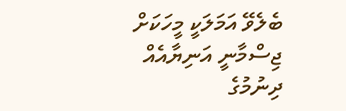ބެލެވޭ އަމަލަކީ މީހަކަށް ޖިސްމާނީ އަނިޔާއެއް ދިނުމުގެ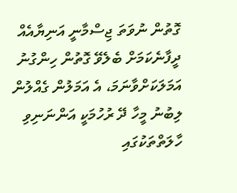ގޮތުން ނުވަތަ ޖިސްމާނީ އަނިޔާއެއް  ދީފާނެކަމަށް ބެލެވޭ ގޮތުން ހިންގުނު އަމަލަކަށްވާނަމަ، އެ އަމަލުން ގެއްލުން ލިބުނު މީހާ ދޭ ރުހުމަކީ އަންނަނިވި ހާލަތްތަކުގައި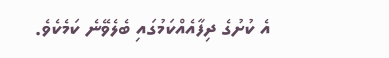އެ ކުށުގެ ދިފާއެއްކަމުގައި ބެލެވޭނެ ކަމެކެވެ.